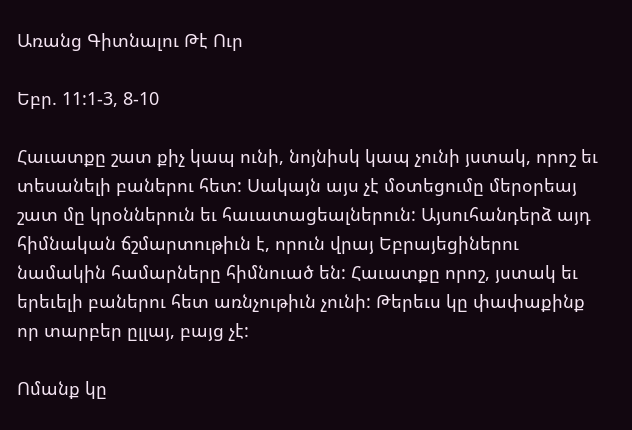Առանց Գիտնալու Թէ Ուր

Եբր. 11:1-3, 8-10

Հաւատքը շատ քիչ կապ ունի, նոյնիսկ կապ չունի յստակ, որոշ եւ տեսանելի բաներու հետ: Սակայն այս չէ մօտեցումը մերօրեայ շատ մը կրօններուն եւ հաւատացեալներուն: Այսուհանդերձ այդ հիմնական ճշմարտութիւն է, որուն վրայ Եբրայեցիներու նամակին համարները հիմնուած են: Հաւատքը որոշ, յստակ եւ երեւելի բաներու հետ առնչութիւն չունի: Թերեւս կը փափաքինք որ տարբեր ըլլայ, բայց չէ:

Ոմանք կը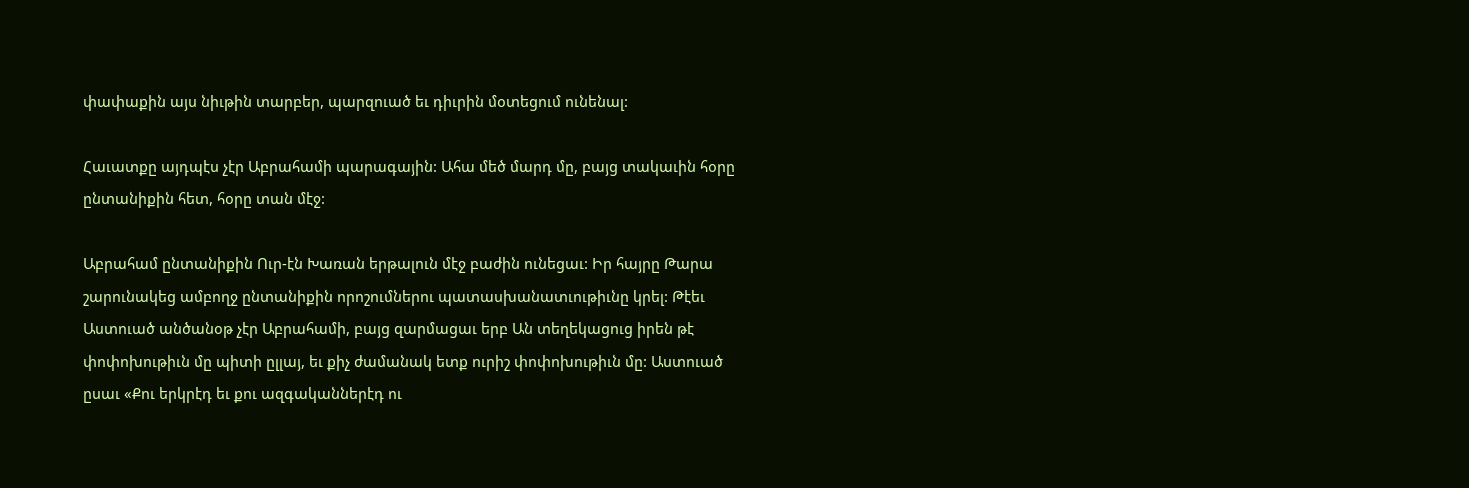փափաքին այս նիւթին տարբեր, պարզուած եւ դիւրին մօտեցում ունենալ:

Հաւատքը այդպէս չէր Աբրահամի պարագային: Ահա մեծ մարդ մը, բայց տակաւին հօրը ընտանիքին հետ, հօրը տան մէջ:

Աբրահամ ընտանիքին Ուր-էն Խառան երթալուն մէջ բաժին ունեցաւ: Իր հայրը Թարա շարունակեց ամբողջ ընտանիքին որոշումներու պատասխանատւութիւնը կրել: Թէեւ Աստուած անծանօթ չէր Աբրահամի, բայց զարմացաւ երբ Ան տեղեկացուց իրեն թէ փոփոխութիւն մը պիտի ըլլայ, եւ քիչ ժամանակ ետք ուրիշ փոփոխութիւն մը: Աստուած ըսաւ «Քու երկրէդ եւ քու ազգականներէդ ու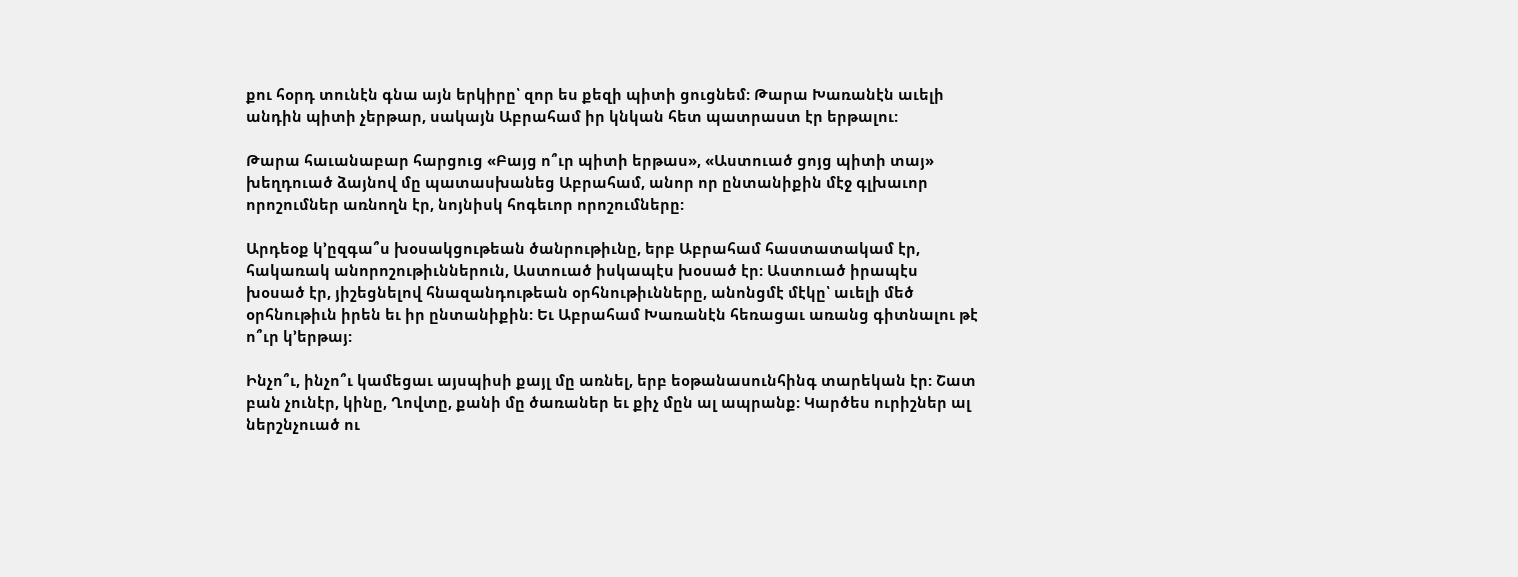քու հօրդ տունէն գնա այն երկիրը՝ զոր ես քեզի պիտի ցուցնեմ: Թարա Խառանէն աւելի անդին պիտի չերթար, սակայն Աբրահամ իր կնկան հետ պատրաստ էր երթալու:

Թարա հաւանաբար հարցուց «Բայց ո՞ւր պիտի երթաս», «Աստուած ցոյց պիտի տայ» խեղդուած ձայնով մը պատասխանեց Աբրահամ, անոր որ ընտանիքին մէջ գլխաւոր որոշումներ առնողն էր, նոյնիսկ հոգեւոր որոշումները:

Արդեօք կ’ըզգա՞ս խօսակցութեան ծանրութիւնը, երբ Աբրահամ հաստատակամ էր, հակառակ անորոշութիւններուն, Աստուած իսկապէս խօսած էր: Աստուած իրապէս խօսած էր, յիշեցնելով հնազանդութեան օրհնութիւնները, անոնցմէ մէկը՝ աւելի մեծ օրհնութիւն իրեն եւ իր ընտանիքին: Եւ Աբրահամ Խառանէն հեռացաւ առանց գիտնալու թէ ո՞ւր կ’երթայ:

Ինչո՞ւ, ինչո՞ւ կամեցաւ այսպիսի քայլ մը առնել, երբ եօթանասունհինգ տարեկան էր: Շատ բան չունէր, կինը, Ղովտը, քանի մը ծառաներ եւ քիչ մըն ալ ապրանք: Կարծես ուրիշներ ալ ներշնչուած ու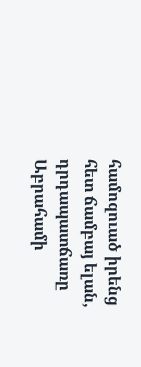համոզուած իրենց հետ ճամբայ ելան, դրդապատճառը Աբրահամի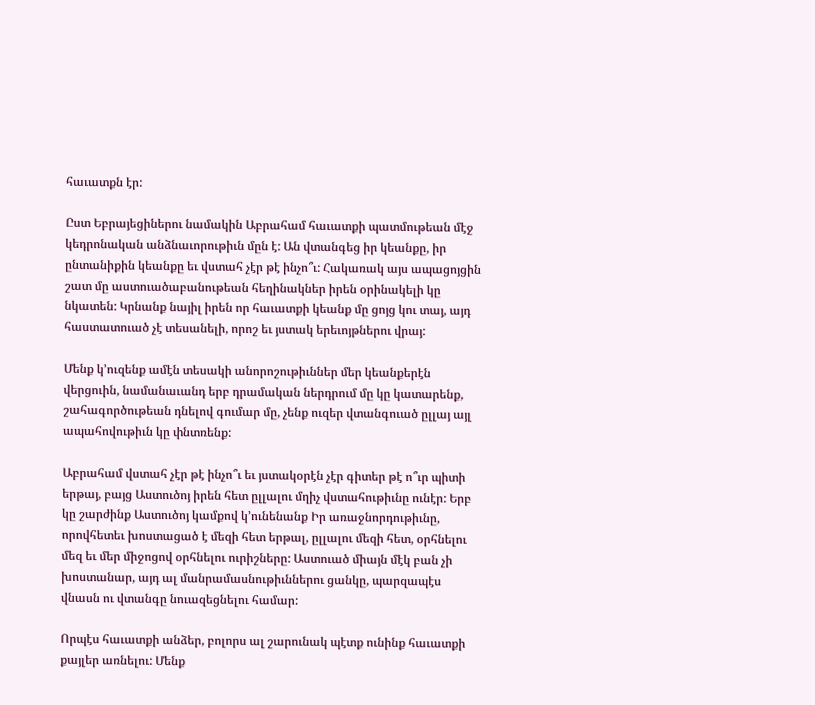հաւատքն էր:

Ըստ Եբրայեցիներու նամակին Աբրահամ հաւատքի պատմութեան մէջ կեդրոնական անձնաւորութիւն մըն է: Ան վտանգեց իր կեանքը, իր ընտանիքին կեանքը եւ վստահ չէր թէ ինչո՞ւ: Հակառակ այս ապացոյցին շատ մը աստուածաբանութեան հեղինակներ իրեն օրինակելի կը նկատեն: Կրնանք նայիլ իրեն որ հաւատքի կեանք մը ցոյց կու տայ, այդ հաստատուած չէ տեսանելի, որոշ եւ յստակ երեւոյթներու վրայ:

Մենք կ’ուզենք ամէն տեսակի անորոշութիւններ մեր կեանքերէն վերցուին, նամանաւանդ երբ դրամական ներդրում մը կը կատարենք, շահագործութեան դնելով գումար մը, չենք ուզեր վտանգուած ըլլայ այլ ապահովութիւն կը փնտռենք:

Աբրահամ վստահ չէր թէ ինչո՞ւ եւ յստակօրէն չէր գիտեր թէ ո՞ւր պիտի երթայ, բայց Աստուծոյ իրեն հետ ըլլալու մղիչ վստահութիւնը ունէր: Երբ կը շարժինք Աստուծոյ կամքով կ’ունենանք Իր առաջնորդութիւնը, որովհետեւ խոստացած է մեզի հետ երթալ, ըլլալու մեզի հետ, օրհնելու մեզ եւ մեր միջոցով օրհնելու ուրիշները: Աստուած միայն մէկ բան չի խոստանար, այդ ալ մանրամասնութիւններու ցանկը, պարզապէս վնասն ու վտանգը նուազեցնելու համար:

Որպէս հաւատքի անձեր, բոլորս ալ շարունակ պէտք ունինք հաւատքի քայլեր առնելու: Մենք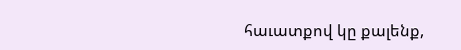հաւատքով կը քալենք,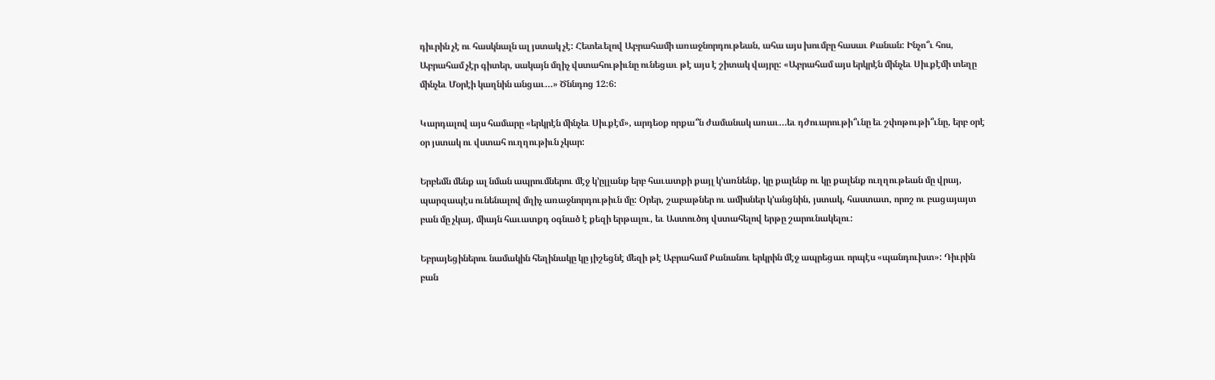դիւրին չէ ու հասկնալն ալ յստակ չէ: Հետեւելով Աբրահամի առաջնորդութեան, ահա այս խումբը հասաւ Քանան: Ինչո՞ւ հոս, Աբրահամ չէր գիտեր, սակայն մղիչ վստահութիւնը ունեցաւ թէ այս է շիտակ վայրը: «Աբրահամ այս երկրէն մինչեւ Սիւքէմի տեղը մինչեւ Մօրէի կաղնին անցաւ…» Ծննդոց 12:6:

Կարդալով այս համարը «երկրէն մինչեւ Սիւքէմ», արդեօք որքա՞ն ժամանակ առաւ…եւ դժուարութի՞ւնը եւ շփոթութի՞ւնը, երբ օրէ օր յստակ ու վստահ ուղղութիւն չկար:

Երբեմն մենք ալ նման ապրումներու մէջ կ’ըլլանք երբ հաւատքի քայլ կ’առնենք, կը քալենք ու կը քալենք ուղղութեան մը վրայ, պարզապէս ունենալով մղիչ առաջնորդութիւն մը: Օրեր, շաբաթներ ու ամիսներ կ’անցնին, յստակ, հաստատ, որոշ ու բացայայտ բան մը չկայ, միայն հաւատքդ օգնած է քեզի երթալու, եւ Աստուծոյ վստահելով երթը շարունակելու:

Եբրայեցիներու նամակին հեղինակը կը յիշեցնէ մեզի թէ Աբրահամ Քանանու երկրին մէջ ապրեցաւ որպէս «պանդուխտ»: Դիւրին բան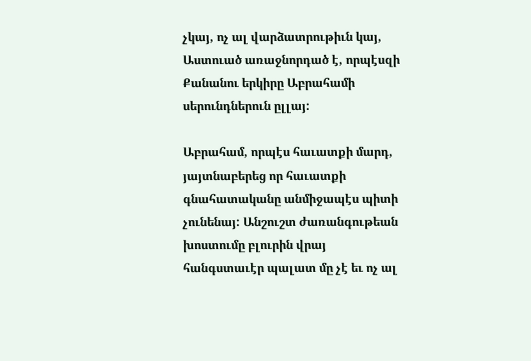չկայ, ոչ ալ վարձատրութիւն կայ, Աստուած առաջնորդած է, որպէսզի Քանանու երկիրը Աբրահամի սերունդներուն ըլլայ:

Աբրահամ, որպէս հաւատքի մարդ, յայտնաբերեց որ հաւատքի գնահատականը անմիջապէս պիտի չունենայ: Անշուշտ ժառանգութեան խոստումը բլուրին վրայ հանգստաւէր պալատ մը չէ եւ ոչ ալ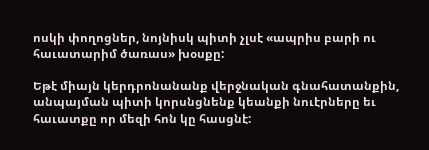ոսկի փողոցներ, նոյնիսկ պիտի չլսէ «ապրիս բարի ու հաւատարիմ ծառաս» խօսքը:

Եթէ միայն կերդրոնանանք վերջնական գնահատանքին, անպայման պիտի կորսնցնենք կեանքի նուէրները եւ հաւատքը որ մեզի հոն կը հասցնէ: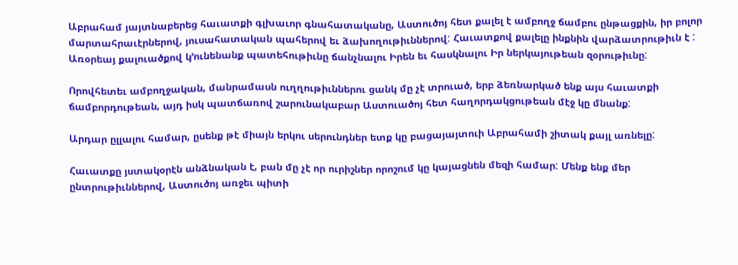Աբրահամ յայտնաբերեց հաւատքի գլխաւոր գնահատականը, Աստուծոյ հետ քալել է ամբողջ ճամբու ընթացքին, իր բոլոր մարտահրաւէրներով, յուսահատական պահերով եւ ձախողութիւններով: Հաւատքով քալելը ինքնին վարձատրութիւն է : Առօրեայ քալուածքով կ’ունենանք պատեհութիւնը ճանչնալու Իրեն եւ հասկնալու Իր ներկայութեան զօրութիւնը:

Որովհետեւ ամբողջական, մանրամասն ուղղութիւններու ցանկ մը չէ տրուած, երբ ձեռնարկած ենք այս հաւատքի ճամբորդութեան, այդ իսկ պատճառով շարունակաբար Աստուածոյ հետ հաղորդակցութեան մէջ կը մնանք:

Արդար ըլլալու համար, ըսենք թէ միայն երկու սերունդներ ետք կը բացայայտուի Աբրահամի շիտակ քայլ առնելը:

Հաւատքը յստակօրէն անձնական է, բան մը չէ որ ուրիշներ որոշում կը կայացնեն մեզի համար: Մենք ենք մեր ընտրութիւններով, Աստուծոյ առջեւ պիտի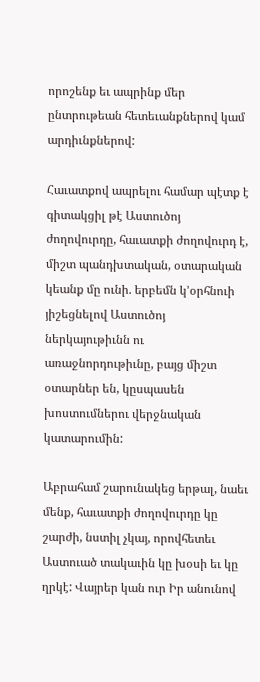որոշենք եւ ապրինք մեր ընտրութեան հետեւանքներով կամ արդիւնքներով:

Հաւատքով ապրելու համար պէտք է գիտակցիլ թէ Աստուծոյ ժողովուրդը, հաւատքի ժողովուրդ է, միշտ պանդխտական, օտարական կեանք մը ունի. երբեմն կ’օրհնուի յիշեցնելով Աստուծոյ ներկայութիւնն ու առաջնորդութիւնը, բայց միշտ օտարներ են, կըսպասեն խոստումներու վերջնական կատարումին:

Աբրահամ շարունակեց երթալ, նաեւ մենք, հաւատքի ժողովուրդը կը շարժի, նստիլ չկայ, որովհետեւ Աստուած տակաւին կը խօսի եւ կը ղրկէ: Վայրեր կան ուր Իր անունով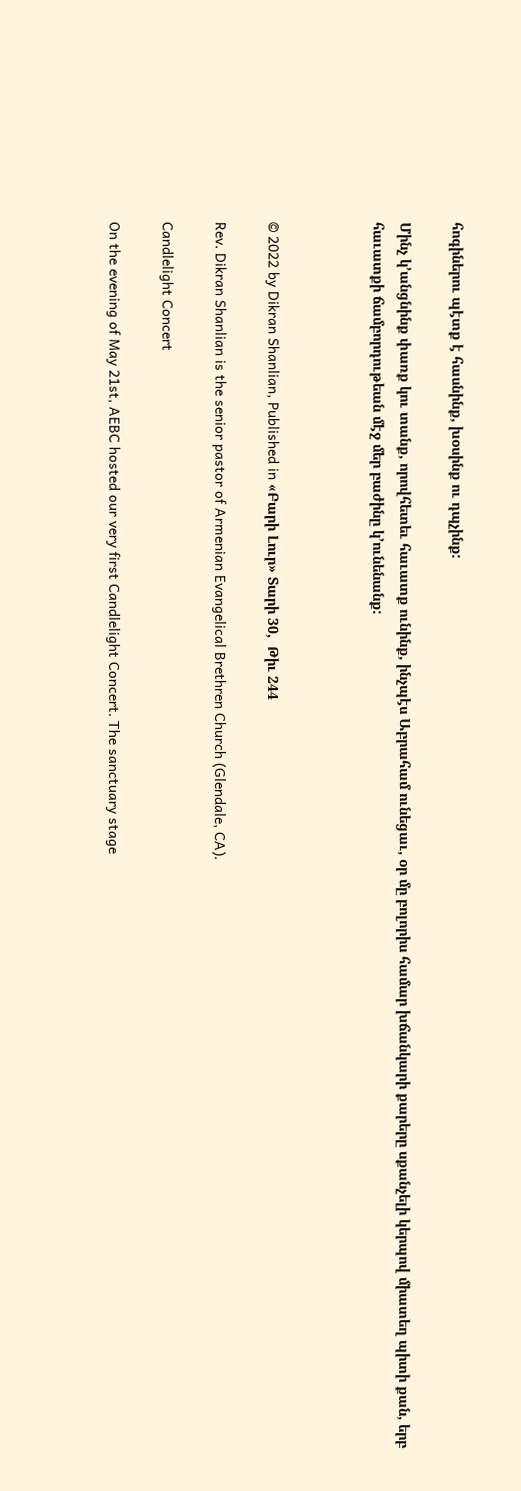հոգիներու պէտք է հասնինք, խօսինք ու դպչինք:

Մինչ կ’անցնինք փառք կու տանք, որովհետեւ հաւատք ունինք, ինչպէս Աբրահամ ունեցաւ, օր մը բոլորիս համար խճանկարի քարերը սքանչելի կերպով միատեղ պիտի քան, երբ հաւատքի ճամբորդութեան մէջ մեր բաժինը կ’ունենանք:



© 2022 by Dikran Shanlian, Published in «Բարի Լուր» Տարի 30,  Թիւ 244

Rev. Dikran Shanlian is the senior pastor of Armenian Evangelical Brethren Church (Glendale, CA).

Candlelight Concert

On the evening of May 21st, AEBC hosted our very first Candlelight Concert. The sanctuary stage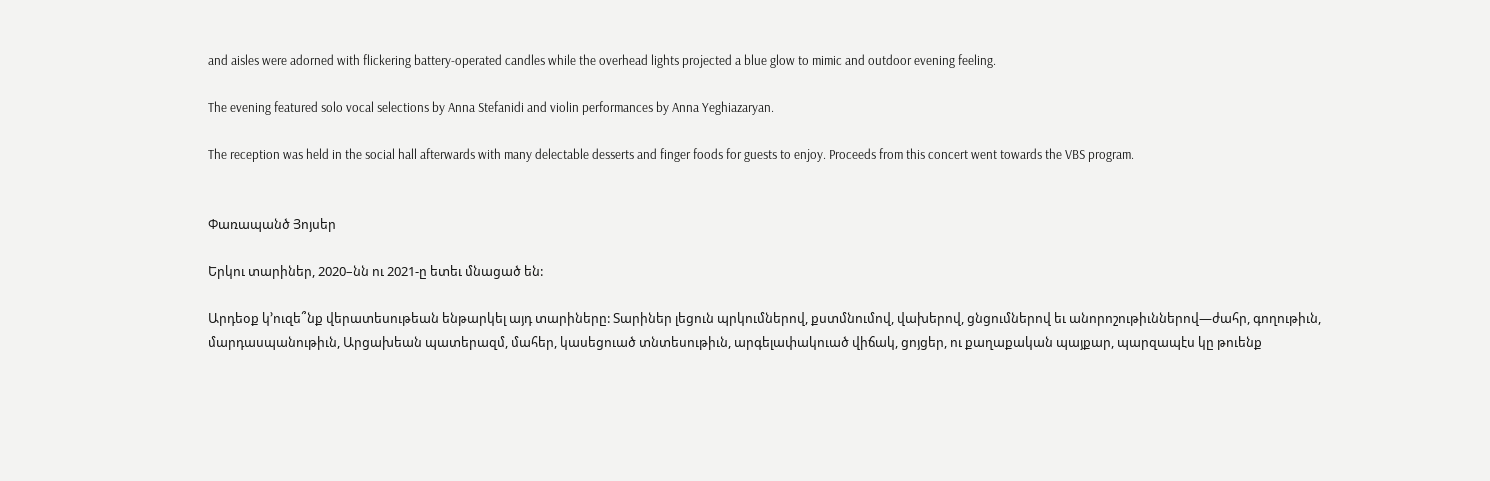and aisles were adorned with flickering battery-operated candles while the overhead lights projected a blue glow to mimic and outdoor evening feeling.

The evening featured solo vocal selections by Anna Stefanidi and violin performances by Anna Yeghiazaryan.

The reception was held in the social hall afterwards with many delectable desserts and finger foods for guests to enjoy. Proceeds from this concert went towards the VBS program.


Փառապանծ Յոյսեր

Երկու տարիներ, 2020–նն ու 2021-ը ետեւ մնացած են:

Արդեօք կ’ուզե՞նք վերատեսութեան ենթարկել այդ տարիները: Տարիներ լեցուն պրկումներով, քստմնումով, վախերով, ցնցումներով եւ անորոշութիւններով—ժահր, գողութիւն, մարդասպանութիւն, Արցախեան պատերազմ, մահեր, կասեցուած տնտեսութիւն, արգելափակուած վիճակ, ցոյցեր, ու քաղաքական պայքար, պարզապէս կը թուենք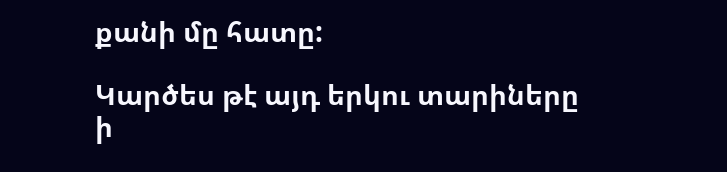քանի մը հատը:

Կարծես թէ այդ երկու տարիները ի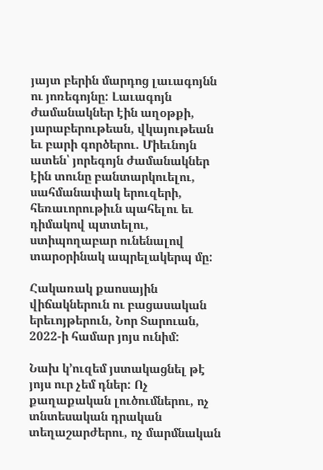յայտ բերին մարդոց լաւագոյնն ու յոռեգոյնը: Լաւագոյն ժամանակներ էին աղօթքի, յարաբերութեան, վկայութեան եւ բարի գործերու. Միեւնոյն ատեն՝ յորեգոյն ժամանակներ էին տունը բանտարկուելու, սահմանափակ երուզերի, հեռաւորութիւն պահելու եւ դիմակով պտտելու, ստիպողաբար ունենալով տարօրինակ ապրելակերպ մը:

Հակառակ քաոսային վիճակներուն ու բացասական երեւոյթերուն, Նոր Տարուան, 2022-ի համար յոյս ունիմ:

Նախ կ’ուզեմ յստակացնել թէ յոյս ուր չեմ դներ: Ոչ քաղաքական լուծումներու, ոչ տնտեսական դրական տեղաշարժերու, ոչ մարմնական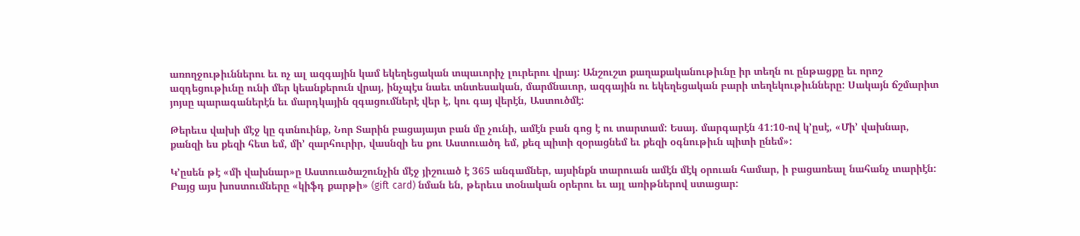առողջութիւններու եւ ոչ ալ ազգային կամ եկեղեցական տպաւորիչ լուրերու վրայ: Անշուշտ քաղաքականութիւնը իր տեղն ու ընթացքը եւ որոշ ազդեցութիւնը ունի մեր կեանքերուն վրայ, ինչպէս նաեւ տնտեսական, մարմնաւոր, ազգային ու եկեղեցական բարի տեղեկութիւնները: Սակայն ճշմարիտ յոյսը պարագաներէն եւ մարդկային զգացումներէ վեր է, կու գայ վերէն, Աստուծմէ:

Թերեւս վախի մէջ կը գտնուինք, Նոր Տարին բացայայտ բան մը չունի, ամէն բան գոց է ու տարտամ: Եսայ. մարգարէն 41:10-ով կ’ըսէ, «Մի’ վախնար, քանզի ես քեզի հետ եմ, մի’ զարհուրիր, վասնզի ես քու Աստուածդ եմ, քեզ պիտի զօրացնեմ եւ քեզի օգնութիւն պիտի ընեմ»:

Կ’ըսեն թէ «մի վախնար»ը Աստուածաշունչին մէջ յիշուած է 365 անգամներ, այսինքն տարուան ամէն մէկ օրուան համար, ի բացառեալ նահանչ տարիէն: Բայց այս խոստումները «կիֆդ քարթի» (gift card) նման են, թերեւս տօնական օրերու եւ այլ առիթներով ստացար: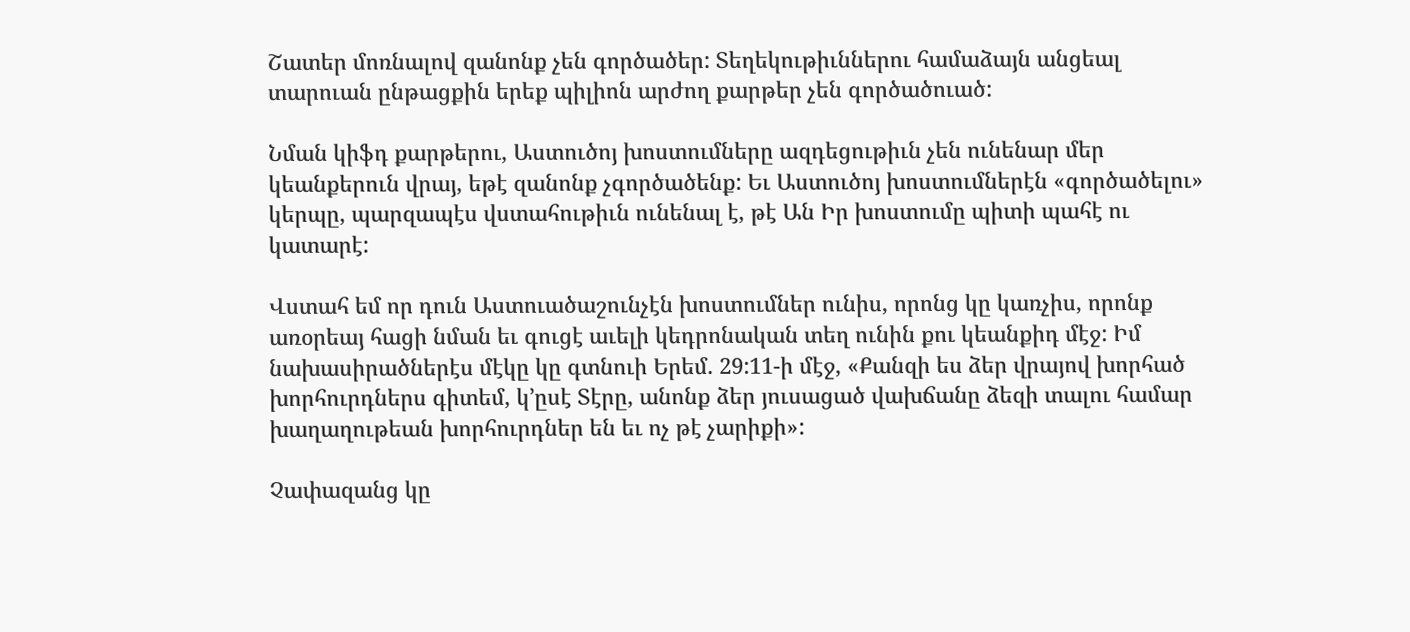Շատեր մոռնալով զանոնք չեն գործածեր: Տեղեկութիւններու համաձայն անցեալ տարուան ընթացքին երեք պիլիոն արժող քարթեր չեն գործածուած:

Նման կիֆդ քարթերու, Աստուծոյ խոստումները ազդեցութիւն չեն ունենար մեր կեանքերուն վրայ, եթէ զանոնք չգործածենք: Եւ Աստուծոյ խոստումներէն «գործածելու» կերպը, պարզապէս վստահութիւն ունենալ է, թէ Ան Իր խոստումը պիտի պահէ ու կատարէ:

Վստահ եմ որ դուն Աստուածաշունչէն խոստումներ ունիս, որոնց կը կառչիս, որոնք առօրեայ հացի նման եւ գուցէ աւելի կեդրոնական տեղ ունին քու կեանքիդ մէջ: Իմ նախասիրածներէս մէկը կը գտնուի Երեմ. 29:11-ի մէջ, «Քանզի ես ձեր վրայով խորհած խորհուրդներս գիտեմ, կ’ըսէ Տէրը, անոնք ձեր յուսացած վախճանը ձեզի տալու համար խաղաղութեան խորհուրդներ են եւ ոչ թէ չարիքի»:

Չափազանց կը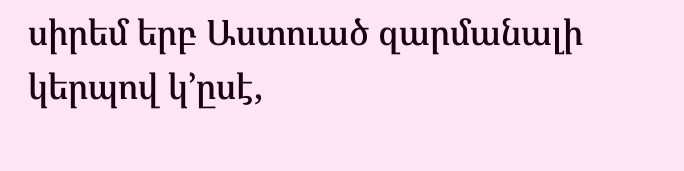սիրեմ երբ Աստուած զարմանալի կերպով կ’ըսէ,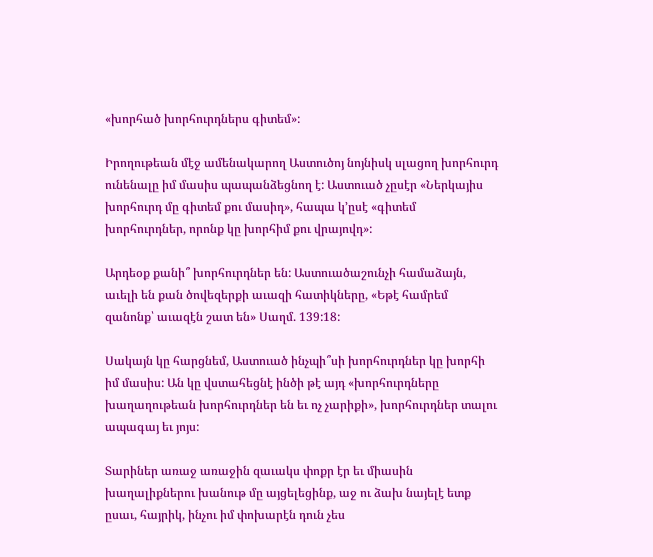«խորհած խորհուրդներս գիտեմ»:

Իրողութեան մէջ ամենակարող Աստուծոյ նոյնիսկ սլացող խորհուրդ ունենալը իմ մասիս պապանձեցնող է: Աստուած չըսէր «Ներկայիս խորհուրդ մը գիտեմ քու մասիդ», հապա կ’ըսէ «գիտեմ խորհուրդներ, որոնք կը խորհիմ քու վրայովդ»:

Արդեօք քանի՞ խորհուրդներ են: Աստուածաշունչի համաձայն, աւելի են քան ծովեզերքի աւազի հատիկները, «Եթէ համրեմ զանոնք՝ աւազէն շատ են» Սաղմ. 139:18:

Սակայն կը հարցնեմ, Աստուած ինչպի՞սի խորհուրդներ կը խորհի իմ մասիս: Ան կը վստահեցնէ ինծի թէ այդ «խորհուրդները խաղաղութեան խորհուրդներ են եւ ոչ չարիքի», խորհուրդներ տալու ապագայ եւ յոյս:

Տարիներ առաջ առաջին զաւակս փոքր էր եւ միասին խաղալիքներու խանութ մը այցելեցինք, աջ ու ձախ նայելէ ետք ըսաւ, հայրիկ, ինչու իմ փոխարէն դուն չես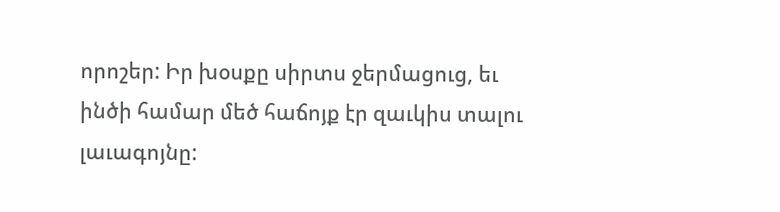որոշեր: Իր խօսքը սիրտս ջերմացուց, եւ ինծի համար մեծ հաճոյք էր զաւկիս տալու լաւագոյնը: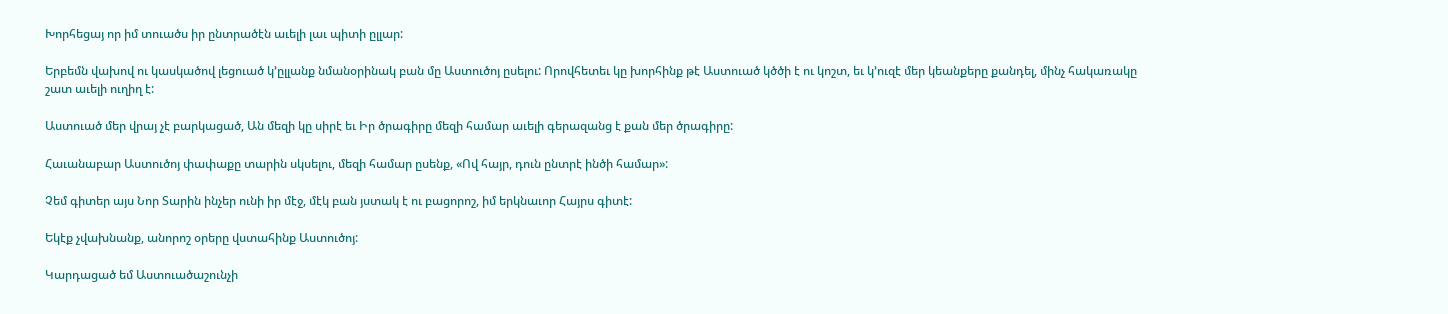Խորհեցայ որ իմ տուածս իր ընտրածէն աւելի լաւ պիտի ըլլար:

Երբեմն վախով ու կասկածով լեցուած կ’ըլլանք նմանօրինակ բան մը Աստուծոյ ըսելու: Որովհետեւ կը խորհինք թէ Աստուած կծծի է ու կոշտ, եւ կ’ուզէ մեր կեանքերը քանդել, մինչ հակառակը շատ աւելի ուղիղ է:

Աստուած մեր վրայ չէ բարկացած, Ան մեզի կը սիրէ եւ Իր ծրագիրը մեզի համար աւելի գերազանց է քան մեր ծրագիրը:

Հաւանաբար Աստուծոյ փափաքը տարին սկսելու, մեզի համար ըսենք, «Ով հայր, դուն ընտրէ ինծի համար»:

Չեմ գիտեր այս Նոր Տարին ինչեր ունի իր մէջ, մէկ բան յստակ է ու բացորոշ, իմ երկնաւոր Հայրս գիտէ:

Եկէք չվախնանք, անորոշ օրերը վստահինք Աստուծոյ:

Կարդացած եմ Աստուածաշունչի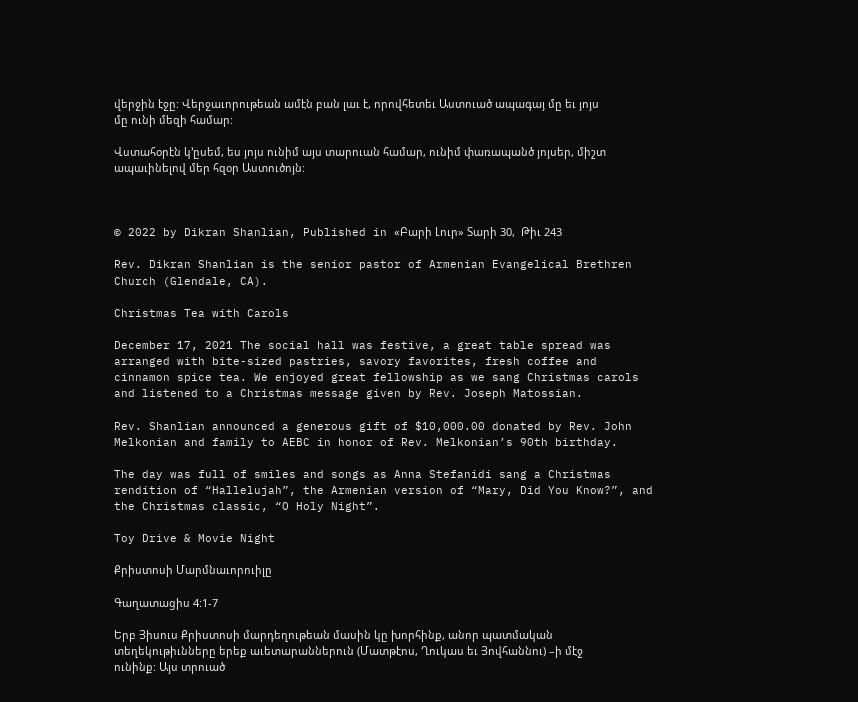վերջին էջը: Վերջաւորութեան ամէն բան լաւ է, որովհետեւ Աստուած ապագայ մը եւ յոյս մը ունի մեզի համար:

Վստահօրէն կ’ըսեմ, ես յոյս ունիմ այս տարուան համար, ունիմ փառապանծ յոյսեր, միշտ ապաւինելով մեր հզօր Աստուծոյն:



© 2022 by Dikran Shanlian, Published in «Բարի Լուր» Տարի 30,  Թիւ 243

Rev. Dikran Shanlian is the senior pastor of Armenian Evangelical Brethren Church (Glendale, CA).

Christmas Tea with Carols

December 17, 2021 The social hall was festive, a great table spread was arranged with bite-sized pastries, savory favorites, fresh coffee and cinnamon spice tea. We enjoyed great fellowship as we sang Christmas carols and listened to a Christmas message given by Rev. Joseph Matossian.

Rev. Shanlian announced a generous gift of $10,000.00 donated by Rev. John Melkonian and family to AEBC in honor of Rev. Melkonian’s 90th birthday.

The day was full of smiles and songs as Anna Stefanidi sang a Christmas rendition of “Hallelujah”, the Armenian version of “Mary, Did You Know?”, and the Christmas classic, “O Holy Night”.

Toy Drive & Movie Night

Քրիստոսի Մարմնաւորուիլը

Գաղատացիս 4:1-7

Երբ Յիսուս Քրիստոսի մարդեղութեան մասին կը խորհինք, անոր պատմական տեղեկութիւնները երեք աւետարաններուն (Մատթէոս, Ղուկաս եւ Յովհաննու) –ի մէջ ունինք: Այս տրուած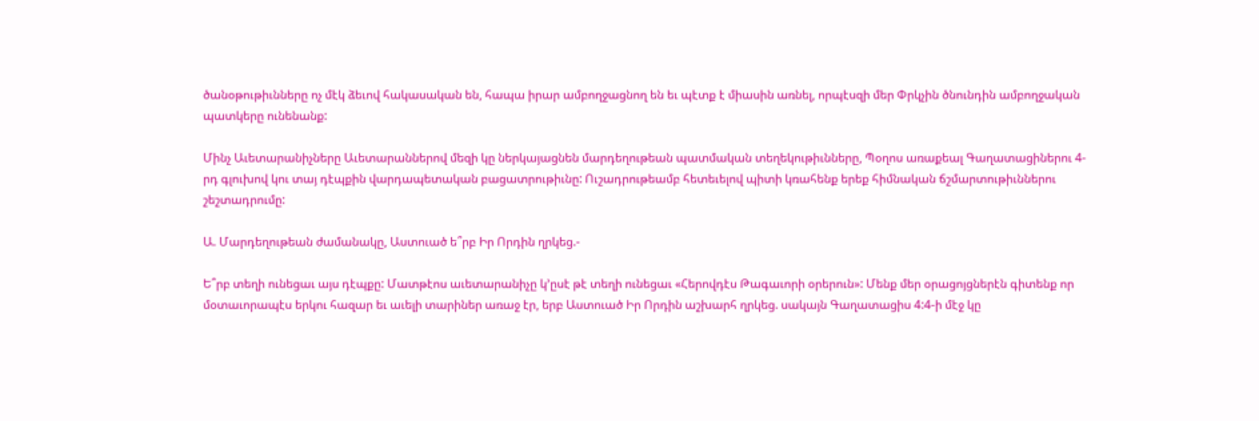ծանօթութիւնները ոչ մէկ ձեւով հակասական են, հապա իրար ամբողջացնող են եւ պէտք է միասին առնել, որպէսզի մեր Փրկչին ծնունդին ամբողջական պատկերը ունենանք:

Մինչ Աւետարանիչները Աւետարաններով մեզի կը ներկայացնեն մարդեղութեան պատմական տեղեկութիւնները, Պօղոս առաքեալ Գաղատացիներու 4-րդ գլուխով կու տայ դէպքին վարդապետական բացատրութիւնը: Ուշադրութեամբ հետեւելով պիտի կռահենք երեք հիմնական ճշմարտութիւններու շեշտադրումը:

Ա. Մարդեղութեան ժամանակը, Աստուած ե՞րբ Իր Որդին ղրկեց.-

Ե՞րբ տեղի ունեցաւ այս դէպքը: Մատթէոս աւետարանիչը կ’ըսէ թէ տեղի ունեցաւ «Հերովդէս Թագաւորի օրերուն»: Մենք մեր օրացոյցներէն գիտենք որ մօտաւորապէս երկու հազար եւ աւելի տարիներ առաջ էր, երբ Աստուած Իր Որդին աշխարհ ղրկեց. սակայն Գաղատացիս 4:4-ի մէջ կը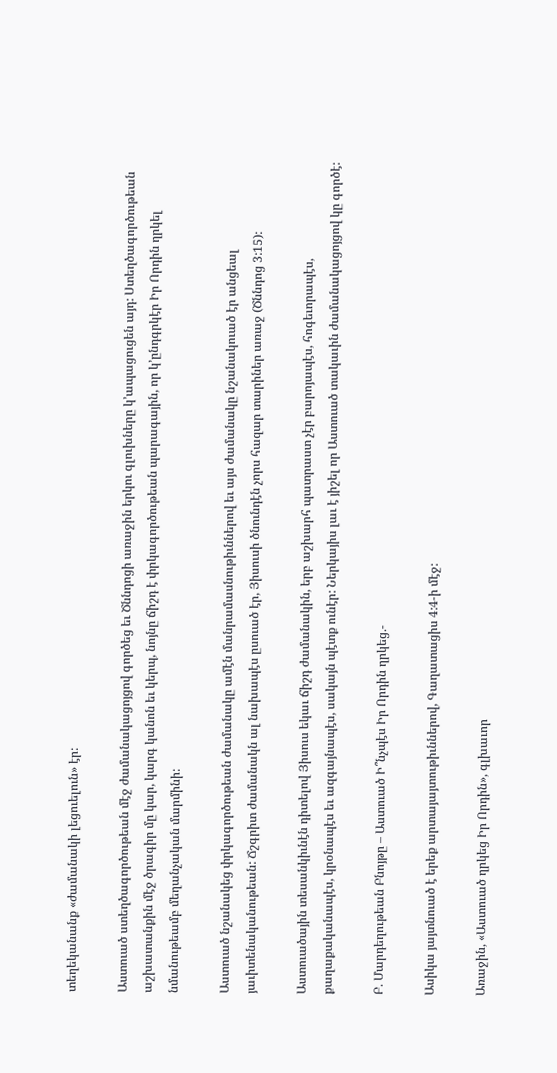տեղեկանանք «ժամանակի լեցուելուն» էր:

Աստուած ստեղծագործութեան մէջ ժամանակացոյցով գործեց եւ Ծննդոցի առաջին երկու գլուխները կ’ապացուցեն այդ: Ստեղծագործութեան աշխատանքին մէջ ծրագիր մը կար, կարգ կանոն եւ կերպ, նոյնը ճիշդ է փրկագործութեան պարագային, որ կ’ընդգրկէր Իր Որդին ղրկել նմանութեամբ մեղանչական մարմինի:

Աստուած նշանակեց փրկագործութեան ժամանակը ամէն մանրամասնութիւններով եւ այս ժամանակը նշանակուած էր անցեալ յաւիտենականութեան: Ճշգրիտ ժամանակն ալ նախապէս ըսուած էր, Յիսուսի ծնունդէն չորս հազար տարիներ առաջ (Ծննդոց 3:15):

Աստուածային տեսանկիւնէն դիտելով Յիսուս եկաւ ճիշդ ժամանակին, երբ աշխարհ պատրաստ չէր բարոյապէս, հոգեւորապէս, քաղաքականապէս, կրօնապէս եւ ազգայնապէս, սակայն պէտք ունէր: Ներկայիս լաւ է յիշել որ Աստուած տակաւին ժամանակացոյցով կը գործէ:

Բ. Մարդեղութեան Բնոյթը – Աստուած Ի՞նչպէս Իր Որդին ղրկեց.-

Ասիկա յայտնուած է երեք արտայայտութիւններով, Գաղատացիս 4:4-ի մէջ:

Առաջին, «Աստուած ղրկեց Իր Որդին», գլխաւոր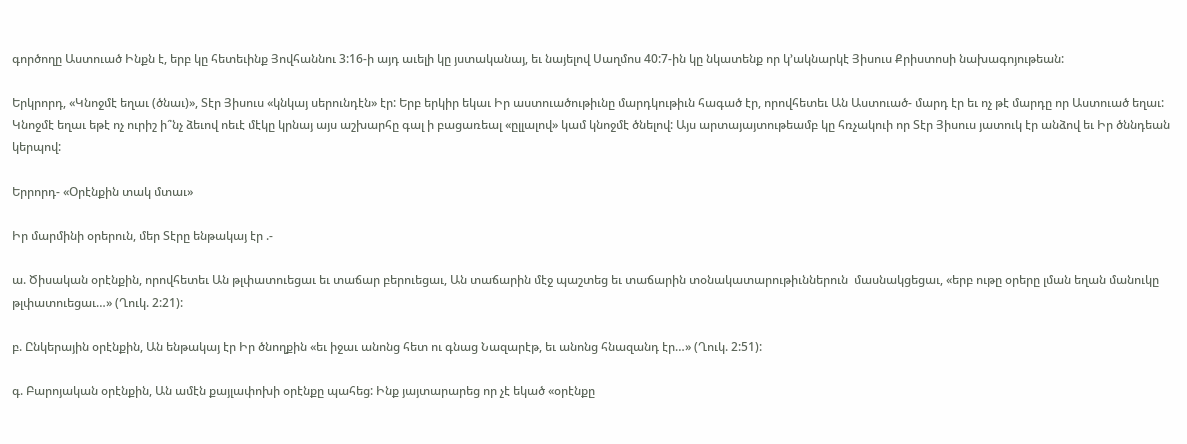գործողը Աստուած Ինքն է, երբ կը հետեւինք Յովհաննու 3:16-ի այդ աւելի կը յստականայ, եւ նայելով Սաղմոս 40:7-ին կը նկատենք որ կ’ակնարկէ Յիսուս Քրիստոսի նախագոյութեան:

Երկրորդ, «Կնոջմէ եղաւ (ծնաւ)», Տէր Յիսուս «կնկայ սերունդէն» էր: Երբ երկիր եկաւ Իր աստուածութիւնը մարդկութիւն հագած էր, որովհետեւ Ան Աստուած- մարդ էր եւ ոչ թէ մարդը որ Աստուած եղաւ: Կնոջմէ եղաւ եթէ ոչ ուրիշ ի՞նչ ձեւով ոեւէ մէկը կրնայ այս աշխարհը գալ ի բացառեալ «ըլլալով» կամ կնոջմէ ծնելով: Այս արտայայտութեամբ կը հռչակուի որ Տէր Յիսուս յատուկ էր անձով եւ Իր ծննդեան կերպով:

Երրորդ- «Օրէնքին տակ մտաւ»

Իր մարմինի օրերուն, մեր Տէրը ենթակայ էր .-

ա. Ծիսական օրէնքին, որովհետեւ Ան թլփատուեցաւ եւ տաճար բերուեցաւ, Ան տաճարին մէջ պաշտեց եւ տաճարին տօնակատարութիւններուն  մասնակցեցաւ, «երբ ութը օրերը լման եղան մանուկը թլփատուեցաւ…» (Ղուկ. 2:21):

բ. Ընկերային օրէնքին, Ան ենթակայ էր Իր ծնողքին «եւ իջաւ անոնց հետ ու գնաց Նազարէթ, եւ անոնց հնազանդ էր…» (Ղուկ. 2:51):

գ. Բարոյական օրէնքին, Ան ամէն քայլափոխի օրէնքը պահեց: Ինք յայտարարեց որ չէ եկած «օրէնքը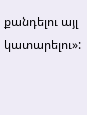քանդելու այլ կատարելու»: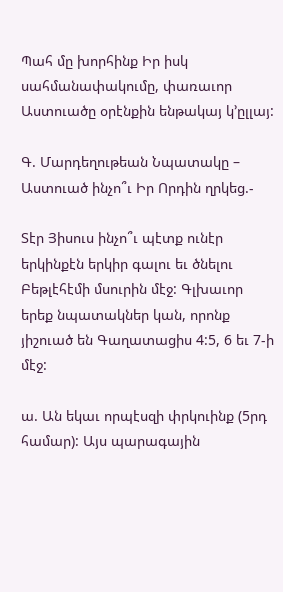Պահ մը խորհինք Իր իսկ սահմանափակումը, փառաւոր Աստուածը օրէնքին ենթակայ կ’ըլլայ:

Գ. Մարդեղութեան Նպատակը – Աստուած ինչո՞ւ Իր Որդին ղրկեց.-

Տէր Յիսուս ինչո՞ւ պէտք ունէր երկինքէն երկիր գալու եւ ծնելու Բեթլէհէմի մսուրին մէջ: Գլխաւոր երեք նպատակներ կան, որոնք յիշուած են Գաղատացիս 4:5, 6 եւ 7-ի մէջ:

ա. Ան եկաւ որպէսզի փրկուինք (5րդ համար): Այս պարագային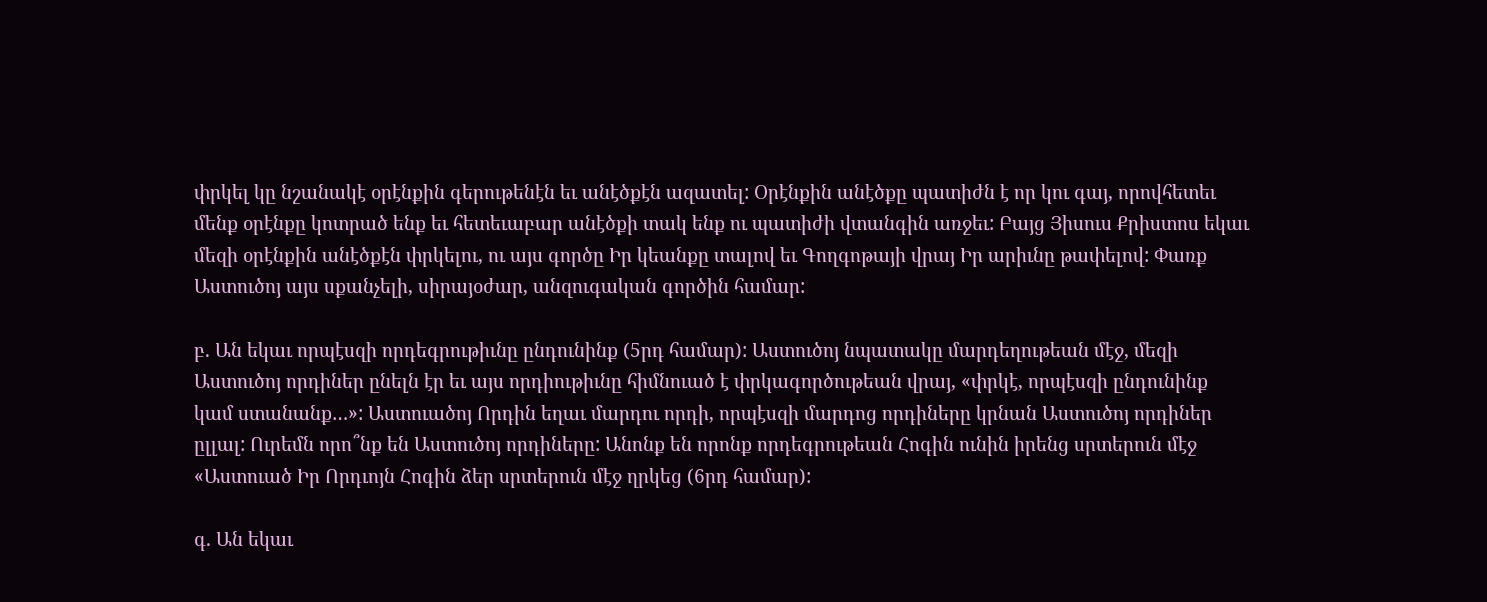փրկել կը նշանակէ օրէնքին գերութենէն եւ անէծքէն ազատել: Օրէնքին անէծքը պատիժն է որ կու գայ, որովհետեւ մենք օրէնքը կոտրած ենք եւ հետեւաբար անէծքի տակ ենք ու պատիժի վտանգին առջեւ: Բայց Յիսուս Քրիստոս եկաւ մեզի օրէնքին անէծքէն փրկելու, ու այս գործը Իր կեանքը տալով եւ Գողգոթայի վրայ Իր արիւնը թափելով: Փառք Աստուծոյ այս սքանչելի, սիրայօժար, անզուգական գործին համար:

բ. Ան եկաւ որպէսզի որդեգրութիւնը ընդունինք (5րդ համար): Աստուծոյ նպատակը մարդեղութեան մէջ, մեզի Աստուծոյ որդիներ ընելն էր եւ այս որդիութիւնը հիմնուած է փրկագործութեան վրայ, «փրկէ, որպէսզի ընդունինք կամ ստանանք…»: Աստուածոյ Որդին եղաւ մարդու որդի, որպէսզի մարդոց որդիները կրնան Աստուծոյ որդիներ ըլլալ: Ուրեմն որո՞նք են Աստուծոյ որդիները: Անոնք են որոնք որդեգրութեան Հոգին ունին իրենց սրտերուն մէջ «Աստուած Իր Որդւոյն Հոգին ձեր սրտերուն մէջ ղրկեց (6րդ համար):

գ. Ան եկաւ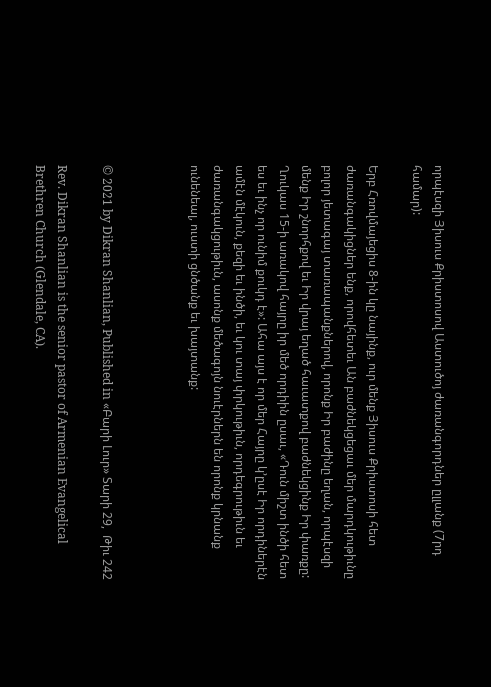որպէսզի Յիսուս Քրիստոսով Աստուծոյ ժառանգորդներ ըլլանք (7րդ համար):

Երբ Հռովմայեցիս 8-ին կը նայինք, ուր մենք Յիսուս Քրիստոսի հետ ժառանգակիցներ ենք, որովհետեւ Ան բաժնեկցեցաւ մեր մարդկութիւնը բոլոր յետագայ տառապանքներով, որոնք Իր բաժինը եղան, որպէսզի մենք Իր շնորհքով եւ Իր վրայ եղած հաւատքով բաժնեկցինք Իր փառքը: Ղուկաս 15-ի առակով հայրը իր մեծ որդիին ըսաւ, «Դուն միշտ ինծի հետ ես եւ ինչ որ ունիմ քուկդ է»: Ահա այս է որ մեր Հայրը կ’ըսէ Իր որդիներէն ամէն մէկուն, քեզի եւ ինծի, եւ կու տայ փրկութիւն, որդեգրութիւն եւ ժառանգակցութիւն, ասոնք մեծագոյն նուէրներն են որոնք կրնանք ունենեալ, ուստի ցնծանք եւ խայտանք:



© 2021 by Dikran Shanlian, Published in «Բարի Լուր» Տարի 29,  Թիւ 242

Rev. Dikran Shanlian is the senior pastor of Armenian Evangelical Brethren Church (Glendale, CA).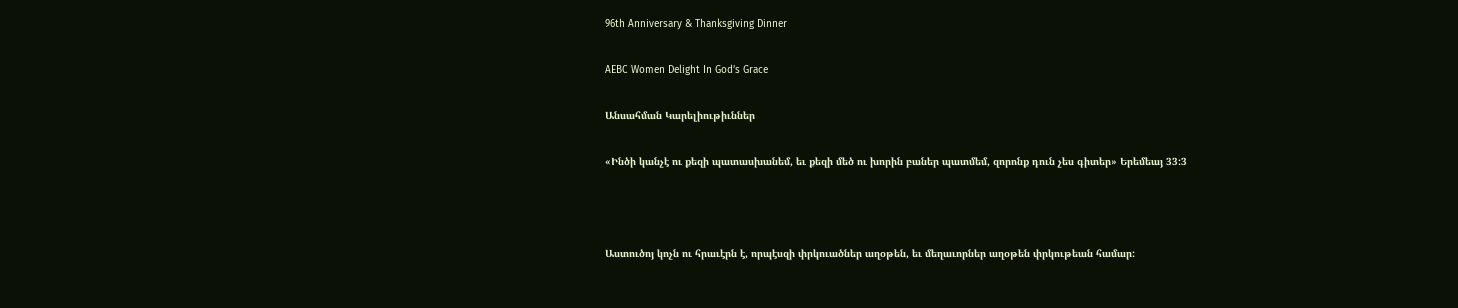96th Anniversary & Thanksgiving Dinner

AEBC Women Delight In God’s Grace

Անսահման Կարելիութիւններ

«Ինծի կանչէ ու քեզի պատասխանեմ, եւ քեզի մեծ ու խորին բաներ պատմեմ, զորոնք դուն չես գիտեր» Երեմեայ 33:3



Աստուծոյ կոչն ու հրաւէրն է, որպէսզի փրկուածներ աղօթեն, եւ մեղաւորներ աղօթեն փրկութեան համար: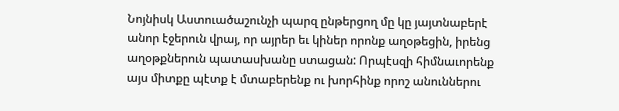Նոյնիսկ Աստուածաշունչի պարզ ընթերցող մը կը յայտնաբերէ անոր էջերուն վրայ, որ այրեր եւ կիներ որոնք աղօթեցին, իրենց աղօթքներուն պատասխանը ստացան: Որպէսզի հիմնաւորենք այս միտքը պէտք է մտաբերենք ու խորհինք որոշ անուններու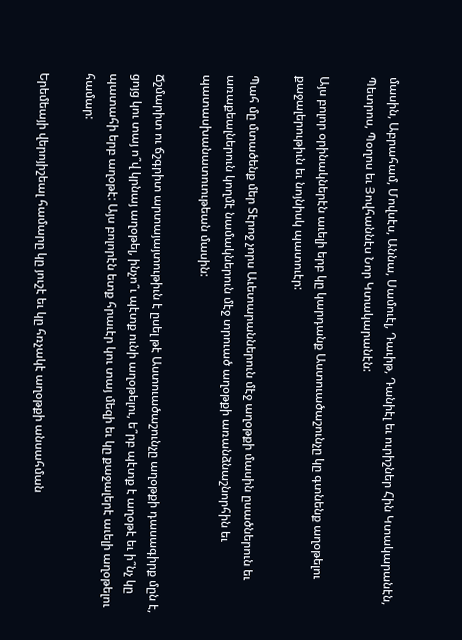մասին, Աբրահամ, Մովսէս, Աննա, Սամուէլ, Դաւիթ, Դանիէլ եւ ուրիշներ Հին Կտակարանէն, Պետրոս, Պօղոս եւ Յովհաննէս Նոր Կտակարանէն:

Այս բոլոր օրինակներէն աւելի երբ կը կարդանք Աստուածաշունչը կը գտնենք աղօթելու քաջալերութիւն եւ նոյնիսկ պատուէր:

Պահ մը մտածենք մեր Տէրոջ չորս Աւետարաններուն մէջ աղօթքի մասին ըսածներուն եւ առաքեալներուն կողմէ նամակներուն մէջ տրուած աղօթքի առանձնաշնորհին եւ պատասխանատուութեան մասին:

Ճշմարիտ ու ճշգրիտ արտայայտութիւն է ըսել թէ Աստուածաշունչը աղօթքի դասագիրք մըն է, ցոյց կու տայ ո՞վ կրնայ աղօթել, ինչո՞ւ պէտք ունի աղօթելու, ե՞րբ պէտք է աղօթէ եւ ի՞նչ կը պատահի երբ աղօթէ: Այս բոլորէն ետք հրաւէր կու տայ մեզի եւ կը քաջալերէ աւելի աղօթելու համար:

Երեմեայի վերոյիշեալ համարը կը յուշէ եւ կը հռչակէ աղօթքի անսահման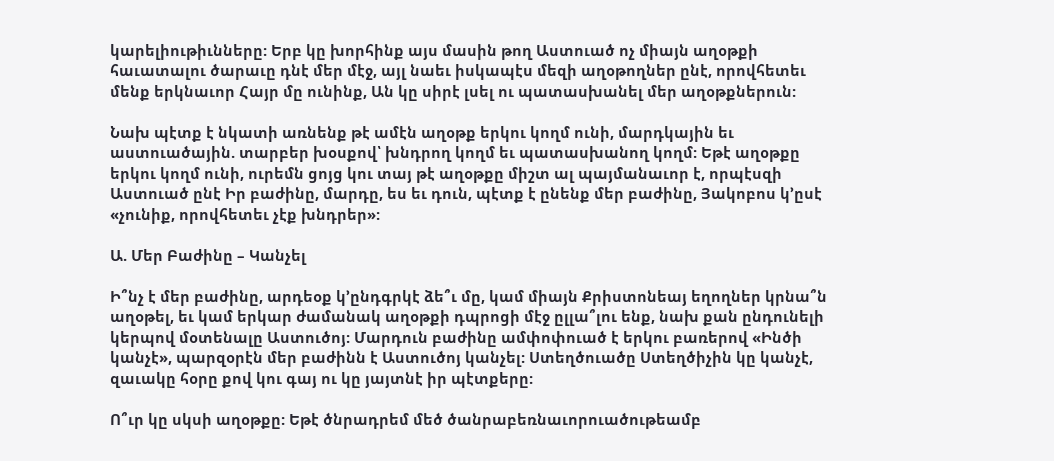կարելիութիւնները: Երբ կը խորհինք այս մասին թող Աստուած ոչ միայն աղօթքի հաւատալու ծարաւը դնէ մեր մէջ, այլ նաեւ իսկապէս մեզի աղօթողներ ընէ, որովհետեւ մենք երկնաւոր Հայր մը ունինք, Ան կը սիրէ լսել ու պատասխանել մեր աղօթքներուն:

Նախ պէտք է նկատի առնենք թէ ամէն աղօթք երկու կողմ ունի, մարդկային եւ աստուածային. տարբեր խօսքով՝ խնդրող կողմ եւ պատասխանող կողմ: Եթէ աղօթքը երկու կողմ ունի, ուրեմն ցոյց կու տայ թէ աղօթքը միշտ ալ պայմանաւոր է, որպէսզի Աստուած ընէ Իր բաժինը, մարդը, ես եւ դուն, պէտք է ընենք մեր բաժինը, Յակոբոս կ’ըսէ «չունիք, որովհետեւ չէք խնդրեր»:

Ա. Մեր Բաժինը – Կանչել

Ի՞նչ է մեր բաժինը, արդեօք կ’ընդգրկէ ձե՞ւ մը, կամ միայն Քրիստոնեայ եղողներ կրնա՞ն աղօթել, եւ կամ երկար ժամանակ աղօթքի դպրոցի մէջ ըլլա՞լու ենք, նախ քան ընդունելի կերպով մօտենալը Աստուծոյ: Մարդուն բաժինը ամփոփուած է երկու բառերով «Ինծի կանչէ», պարզօրէն մեր բաժինն է Աստուծոյ կանչել: Ստեղծուածը Ստեղծիչին կը կանչէ, զաւակը հօրը քով կու գայ ու կը յայտնէ իր պէտքերը:

Ո՞ւր կը սկսի աղօթքը: Եթէ ծնրադրեմ մեծ ծանրաբեռնաւորուածութեամբ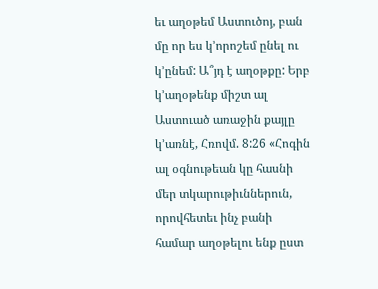եւ աղօթեմ Աստուծոյ, բան մը որ ես կ’որոշեմ ընել ու կ’ընեմ: Ա՞յդ է աղօթքը: Երբ կ’աղօթենք միշտ ալ Աստուած առաջին քայլը կ’առնէ, Հռովմ. 8:26 «Հոգին ալ օգնութեան կը հասնի մեր տկարութիւններուն, որովհետեւ ինչ բանի համար աղօթելու ենք ըստ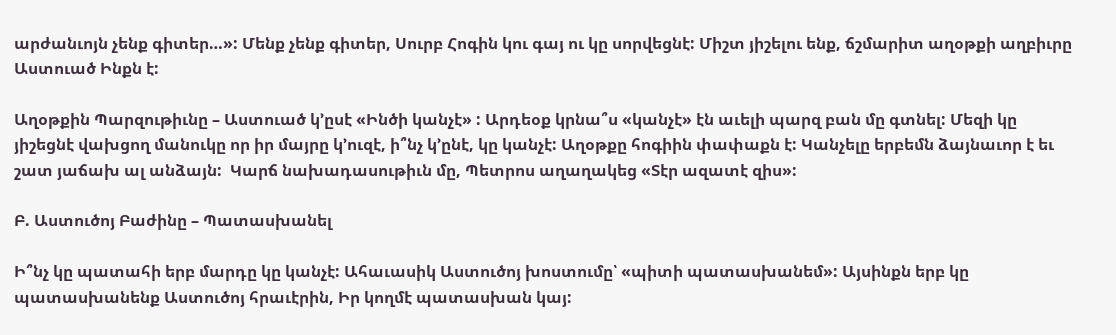արժանւոյն չենք գիտեր…»: Մենք չենք գիտեր, Սուրբ Հոգին կու գայ ու կը սորվեցնէ: Միշտ յիշելու ենք, ճշմարիտ աղօթքի աղբիւրը Աստուած Ինքն է:

Աղօթքին Պարզութիւնը – Աստուած կ’ըսէ «Ինծի կանչէ» : Արդեօք կրնա՞ս «կանչէ» էն աւելի պարզ բան մը գտնել: Մեզի կը յիշեցնէ վախցող մանուկը որ իր մայրը կ’ուզէ, ի՞նչ կ’ընէ, կը կանչէ: Աղօթքը հոգիին փափաքն է: Կանչելը երբեմն ձայնաւոր է եւ շատ յաճախ ալ անձայն:  Կարճ նախադասութիւն մը, Պետրոս աղաղակեց «Տէր ազատէ զիս»:

Բ. Աստուծոյ Բաժինը – Պատասխանել

Ի՞նչ կը պատահի երբ մարդը կը կանչէ: Ահաւասիկ Աստուծոյ խոստումը՝ «պիտի պատասխանեմ»: Այսինքն երբ կը պատասխանենք Աստուծոյ հրաւէրին, Իր կողմէ պատասխան կայ: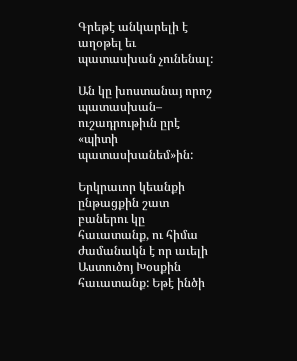Գրեթէ անկարելի է աղօթել եւ պատասխան չունենալ:

Ան կը խոստանայ որոշ պատասխան– ուշադրութիւն ըրէ «պիտի պատասխանեմ»ին:

Երկրաւոր կեանքի ընթացքին շատ բաներու կը հաւատանք, ու հիմա ժամանակն է որ աւելի Աստուծոյ Խօսքին հաւատանք: Եթէ ինծի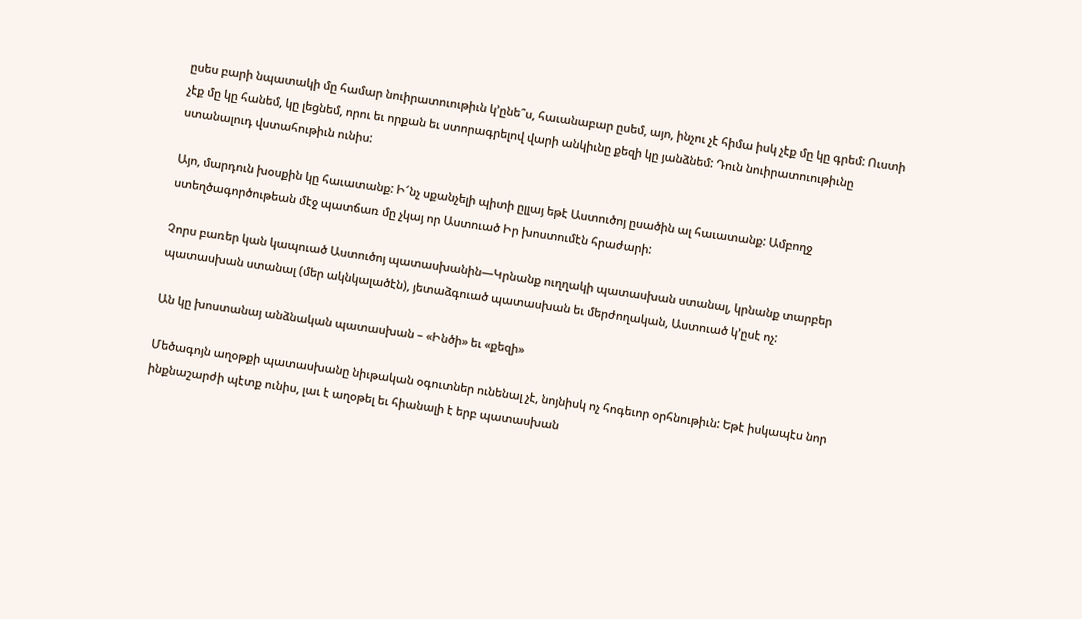ըսես բարի նպատակի մը համար նուիրատուութիւն կ’ընե՞ս, հաւանաբար ըսեմ, այո, ինչու չէ հիմա իսկ չէք մը կը գրեմ: Ուստի չէք մը կը հանեմ, կը լեցնեմ, որու եւ որքան եւ ստորագրելով վարի անկիւնը քեզի կը յանձնեմ: Դուն նուիրատուութիւնը ստանալուդ վստահութիւն ունիս:

Այո, մարդուն խօսքին կը հաւատանք: Ի՜նչ սքանչելի պիտի ըլլայ եթէ Աստուծոյ ըսածին ալ հաւատանք: Ամբողջ ստեղծագործութեան մէջ պատճառ մը չկայ որ Աստուած Իր խոստումէն հրաժարի:

Չորս բառեր կան կապուած Աստուծոյ պատասխանին—Կրնանք ուղղակի պատասխան ստանալ, կրնանք տարբեր պատասխան ստանալ (մեր ակնկալածէն), յետաձգուած պատասխան եւ մերժողական, Աստուած կ’ըսէ ոչ:

Ան կը խոստանայ անձնական պատասխան – «Ինծի» եւ «քեզի»

Մեծագոյն աղօթքի պատասխանը նիւթական օգուտներ ունենալ չէ, նոյնիսկ ոչ հոգեւոր օրհնութիւն: Եթէ իսկապէս նոր ինքնաշարժի պէտք ունիս, լաւ է աղօթել եւ հիանալի է երբ պատասխան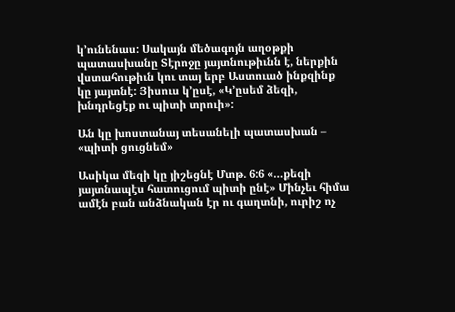կ’ունենաս: Սակայն մեծագոյն աղօթքի պատասխանը Տէրոջը յայտնութիւնն է, ներքին վստահութիւն կու տայ երբ Աստուած ինքզինք կը յայտնէ: Յիսուս կ’ըսէ, «Կ’ըսեմ ձեզի, խնդրեցէք ու պիտի տրուի»:

Ան կը խոստանայ տեսանելի պատասխան – «պիտի ցուցնեմ»

Ասիկա մեզի կը յիշեցնէ Մտթ. 6:6 «…քեզի յայտնապէս հատուցում պիտի ընէ» Մինչեւ հիմա ամէն բան անձնական էր ու գաղտնի, ուրիշ ոչ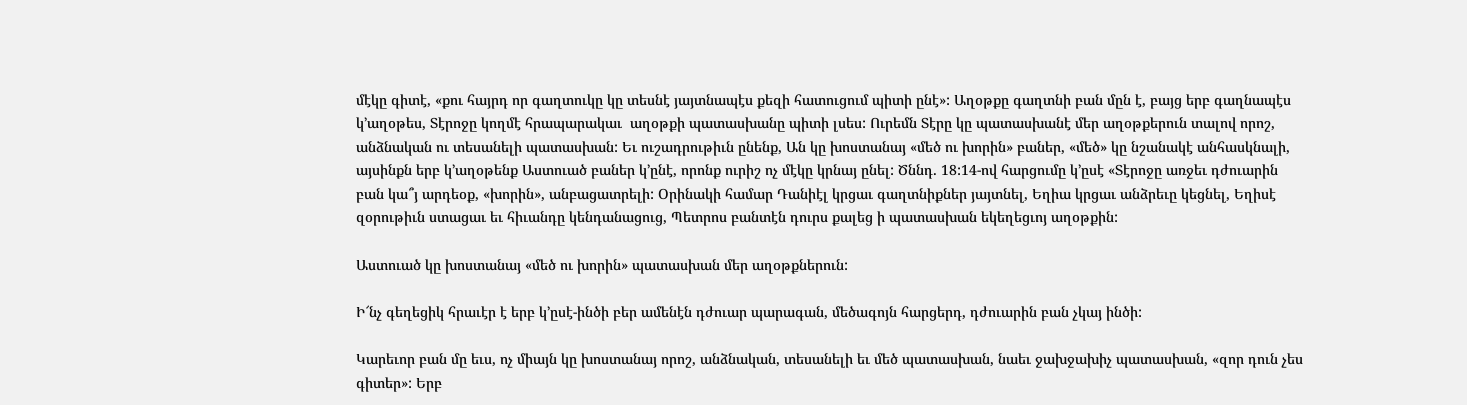մէկը գիտէ, «քու հայրդ որ գաղտուկը կը տեսնէ յայտնապէս քեզի հատուցում պիտի ընէ»: Աղօթքը գաղտնի բան մըն է, բայց երբ գաղնապէս կ’աղօթես, Տէրոջը կողմէ հրապարակաւ  աղօթքի պատասխանը պիտի լսես: Ուրեմն Տէրը կը պատասխանէ մեր աղօթքերուն տալով որոշ, անձնական ու տեսանելի պատասխան: Եւ ուշադրութիւն ընենք, Ան կը խոստանայ «մեծ ու խորին» բաներ, «մեծ» կը նշանակէ անհասկնալի, այսինքն երբ կ’աղօթենք Աստուած բաներ կ’ընէ, որոնք ուրիշ ոչ մէկը կրնայ ընել: Ծննդ. 18:14-ով հարցումը կ’ըսէ «Տէրոջը առջեւ դժուարին բան կա՞յ արդեօք, «խորին», անբացատրելի: Օրինակի համար Դանիէլ կրցաւ գաղտնիքներ յայտնել, Եղիա կրցաւ անձրեւը կեցնել, Եղիսէ զօրութիւն ստացաւ եւ հիւանդը կենդանացուց, Պետրոս բանտէն դուրս քալեց ի պատասխան եկեղեցւոյ աղօթքին:

Աստուած կը խոստանայ «մեծ ու խորին» պատասխան մեր աղօթքներուն:

Ի՜նչ գեղեցիկ հրաւէր է երբ կ’ըսէ-ինծի բեր ամենէն դժուար պարագան, մեծագոյն հարցերդ, դժուարին բան չկայ ինծի:

Կարեւոր բան մը եւս, ոչ միայն կը խոստանայ որոշ, անձնական, տեսանելի եւ մեծ պատասխան, նաեւ ջախջախիչ պատասխան, «զոր դուն չես գիտեր»: Երբ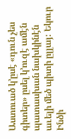Աստուած կ’ըսէ «դուն չես գիտեր» ըսել կ’ուզէ ամէն պատասխան նախկինէն աւելի մեծ պիտի ըլլայ: Եկուր Ինծի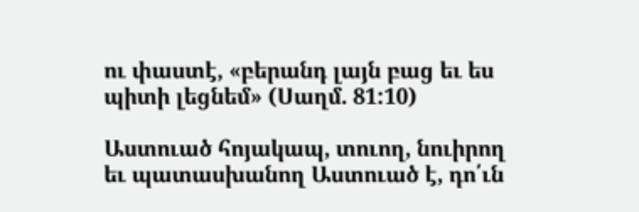ու փաստէ, «բերանդ լայն բաց եւ ես պիտի լեցնեմ» (Սաղմ. 81:10)

Աստուած հոյակապ, տուող, նուիրող եւ պատասխանող Աստուած է, դո՛ւն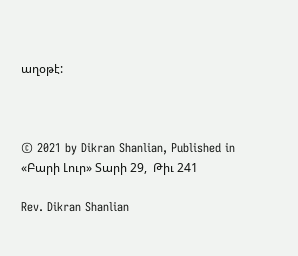աղօթէ:



© 2021 by Dikran Shanlian, Published in «Բարի Լուր» Տարի 29,  Թիւ 241

Rev. Dikran Shanlian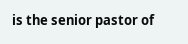is the senior pastor of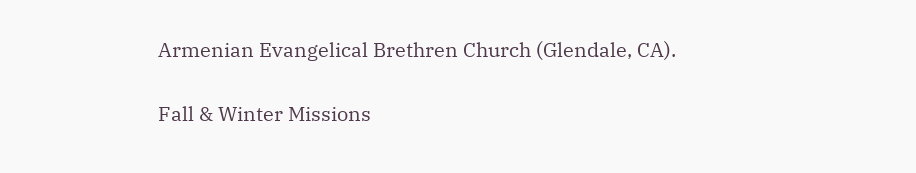Armenian Evangelical Brethren Church (Glendale, CA).

Fall & Winter Missions